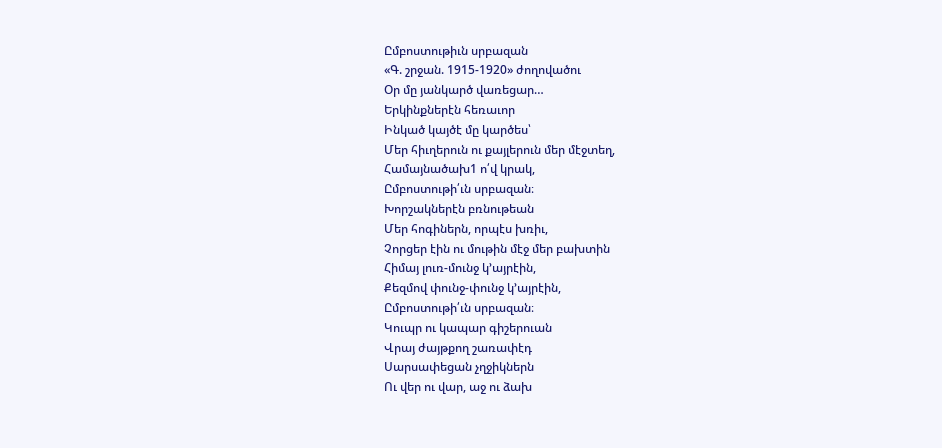Ըմբոստութիւն սրբազան
«Գ. շրջան. 1915-1920» ժողովածու
Օր մը յանկարծ վառեցար…
Երկինքներէն հեռաւոր
Ինկած կայծէ մը կարծես՝
Մեր հիւղերուն ու քայլերուն մեր մէջտեղ,
Համայնածախ1 ո՛վ կրակ,
Ըմբոստութի՛ւն սրբազան։
Խորշակներէն բռնութեան
Մեր հոգիներն, որպէս խռիւ,
Չորցեր էին ու մութին մէջ մեր բախտին
Հիմայ լուռ-մունջ կ՚այրէին,
Քեզմով փունջ-փունջ կ՚այրէին,
Ըմբոստութի՛ւն սրբազան։
Կուպր ու կապար գիշերուան
Վրայ ժայթքող շառափէդ
Սարսափեցան չղջիկներն
Ու վեր ու վար, աջ ու ձախ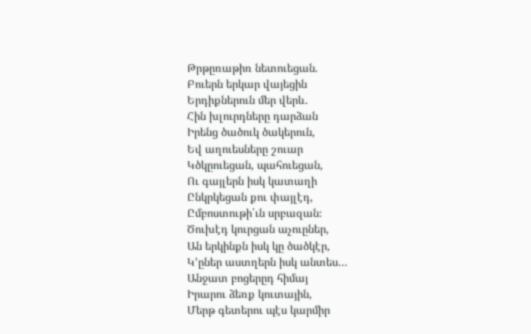Թրթըռաթիռ նետուեցան.
Բուերն երկար վայեցին
Երդիքներուն մեր վերև.
Հին խլուրդները դարձան
Իրենց ծածուկ ծակերուն,
Եվ աղուեսները շուար
Կծկըուեցան, պահուեցան,
Ու գայլերն իսկ կատաղի
Ընկրկեցան քու փայլէդ,
Ըմբոստութի՛ւն սրբազան։
Ծուխէդ կուրցան աչուըներ,
Ան երկինքն իսկ կը ծածկէր,
Կ՚ըներ աստղերն իսկ անտես…
Անջատ բոցերըդ հիմայ
Իրարու ձեռք կուտային,
Մերթ գետերու պէս կարմիր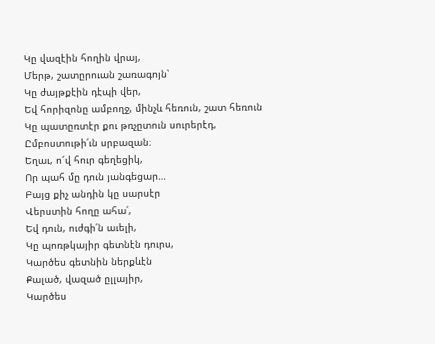Կը վազէին հողին վրայ,
Մերթ, շատըրուան շառագոյն՝
Կը ժայթքէին դէպի վեր,
Եվ հորիզոնը ամբողջ, մինչև հեռուն, շատ հեռուն
Կը պատըռտէր քու թռչըտուն սուրերէդ,
Ըմբոստութի՛ւն սրբազան։
Եղաւ, ո՜վ հուր գեղեցիկ,
Որ պահ մը դուն յանգեցար…
Բայց քիչ անդին կը սարսէր
Վերստին հողը ահա՛,
Եվ դուն, ուժգի՛ն աւելի,
Կը պոռթկայիր գետնէն դուրս,
Կարծես գետնին ներքևէն
Քալած, վազած ըլլայիր,
Կարծես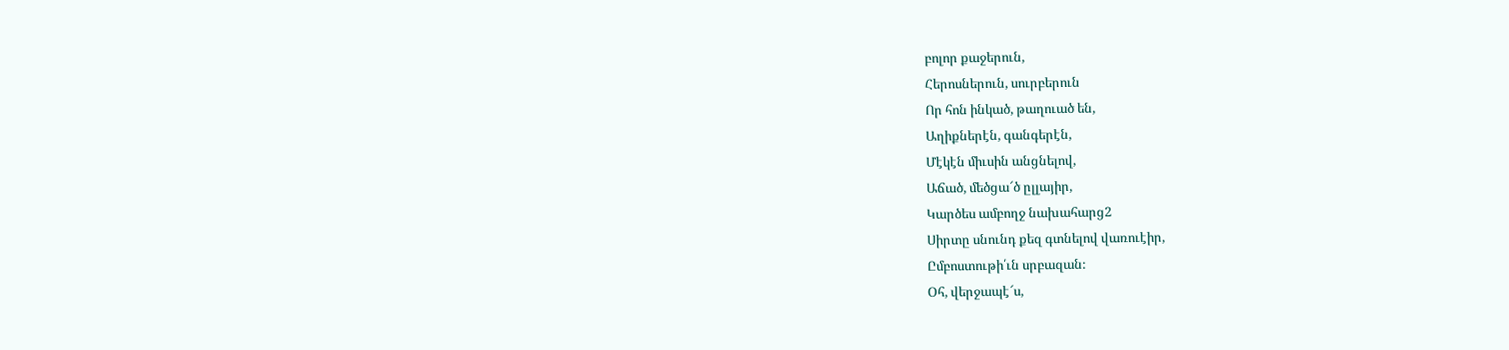բոլոր քաջերուն,
Հերոսներուն, սուրբերուն
Որ հոն ինկած, թաղուած են,
Աղիքներէն, գանգերէն,
Մէկէն միւսին անցնելով,
Աճած, մեծցա՜ծ ըլլայիր,
Կարծես ամբողջ նախահարց2
Սիրտը սնունդ քեզ գտնելով վառուէիր,
Ըմբոստութի՛ւն սրբազան։
Օհ, վերջապէ՜ս,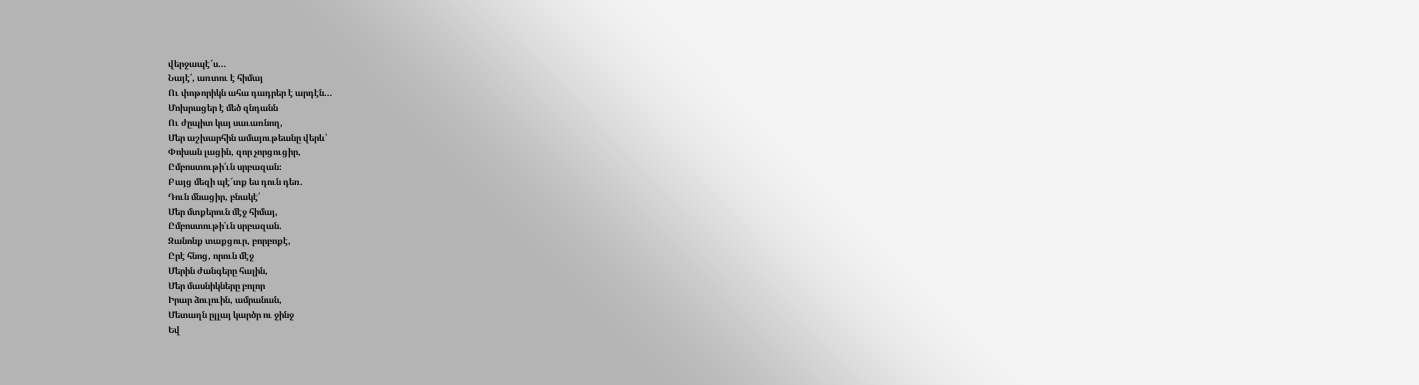վերջապէ՜ս…
Նայէ՛, առտու է հիմայ
Ու փոթորիկն ահա դադրեր է արդէն…
Մոխրացեր է մեծ զնդանն
Ու ժըպիտ կայ սաւառնող,
Մեր աշխարհին ամայութեանը վերև՝
Փոխան լացին, զոր չորցուցիր,
Ըմբոստութի՛ւն սրբազան։
Բայց մեզի պէ՜տք ես դուն դեռ.
Դուն մնացիր, բնակէ՛
Մեր մտքերուն մէջ հիմայ,
Ըմբոստութի՛ւն սրբազան.
Զանոնք տաքցուր, բորբոքէ,
Ըրէ հնոց, որուն մէջ
Մերին ժանգերը հալին,
Մեր մասնիկները բոլոր
Իրար ձուլուին, ամրանան,
Մետաղն ըլլայ կարծր ու ջինջ
Եվ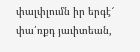փալփլումն իր երգէ՜ փա՛ռքդ յաւիտեան,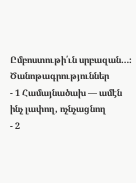Ըմբոստութի՛ւն սրբազան…։
Ծանոթագրություններ
- 1 Համայնածախ — ամէն ինչ լափող, ոչնչացնող
- 2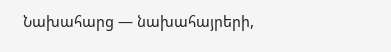Նախահարց — նախահայրերի,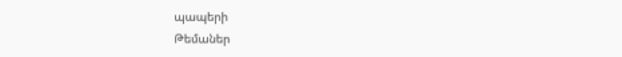պապերի
Թեմաներ